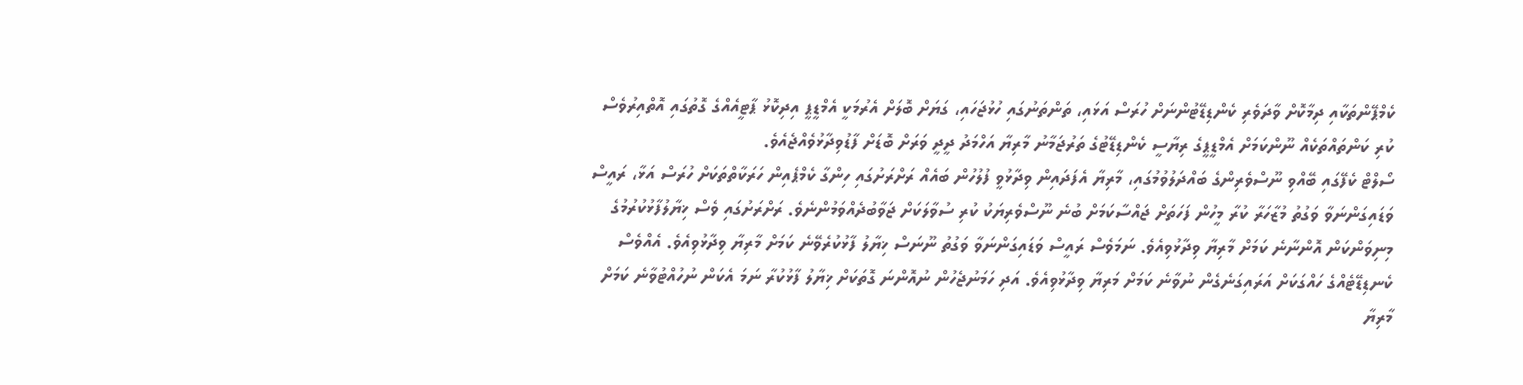ކެމްޕޭންތަކާއި ދިމާކޮށް ވާދަވެރި ކެންޑިޑޭޓުންނަށް ހުރަސް އަޅައި، ތަންތަނުގައި ހުޅުޖަހައި، ގަޔަށް ބޮލަށް އެރުމަކީ އެމްޑީޕީ އިދިކޮޅު ޕާޓީއެއްގެ ގޮތުގައި އޮތްއިރުވެސް ކުރި ކަންތައްތަކެއް ނޫންކަމަށް އެމްޑީޕީގެ ރިޔާސީ ކެންޑިޑޭޓުގެ ތަރުޖަމާނު މާރިޔާ އަހްމަދު ދީދީ ވަރަށް ބޮޑަށް ފާޑުވިދާޅުވެއްޖެއެވެ.
ސޯލްޓް ކެފޭގައި ބޭއްވި ނޫސްވެރިންގެ ބައްދަލުވުމުގައި، މާރިޔާ އެފަދައިން ވިދާޅުވީ ފުލުހުން ބައެއް ރަށްރަށުގައި ހިންގާ ކެމްޕެއިން ހަރަކާތްތަކަށް ހުރަސް އަޅާ، ރައީސް ވަޑައިގަންނަވާ ވަގުތު މުޒާހަރާ ކުރާ މީހުން ފަހަތަށް ޖައްސާކަމަށް ބުނެ ނޫސްވެރިޔަކު ކުރި ސުވާލަކަށް ޖަވާބުދެއްވަމުންނެވެ. ރަށްރަށުގައި ވެސް ޚިޔާލުފާޅުކުރުމުގެ މިނިވަންކަން އޮންނާނެ ކަމަށް މާރިޔާ ވިދާޅުވިއެވެ. ނަމަވެސް ރައީސް ވަޑައިގަންނަވާ ވަގުތު ނޫނަސް ޚިޔާލު ފާޅުކުރެވޭނެ ކަމަށް މާރިޔާ ވިދާޅުވިއެވެ. އެއްވެސް ކެނޑިޑޭޓެއްގެ ހައްގަކަށް އަރައިގަނެގެން ނުވާނެ ކަމަށް މަރިޔާ ވިދާޅުވިއެވެ. އަދި ހަމަނުޖެހުން ނުއޮންނަ ގޮތަކަށް ޚިޔާލު ފާޅުކުރާ ނަމަ އެކަން ނުހުއްޓުވާނެ ކަމަށް މާރިޔާ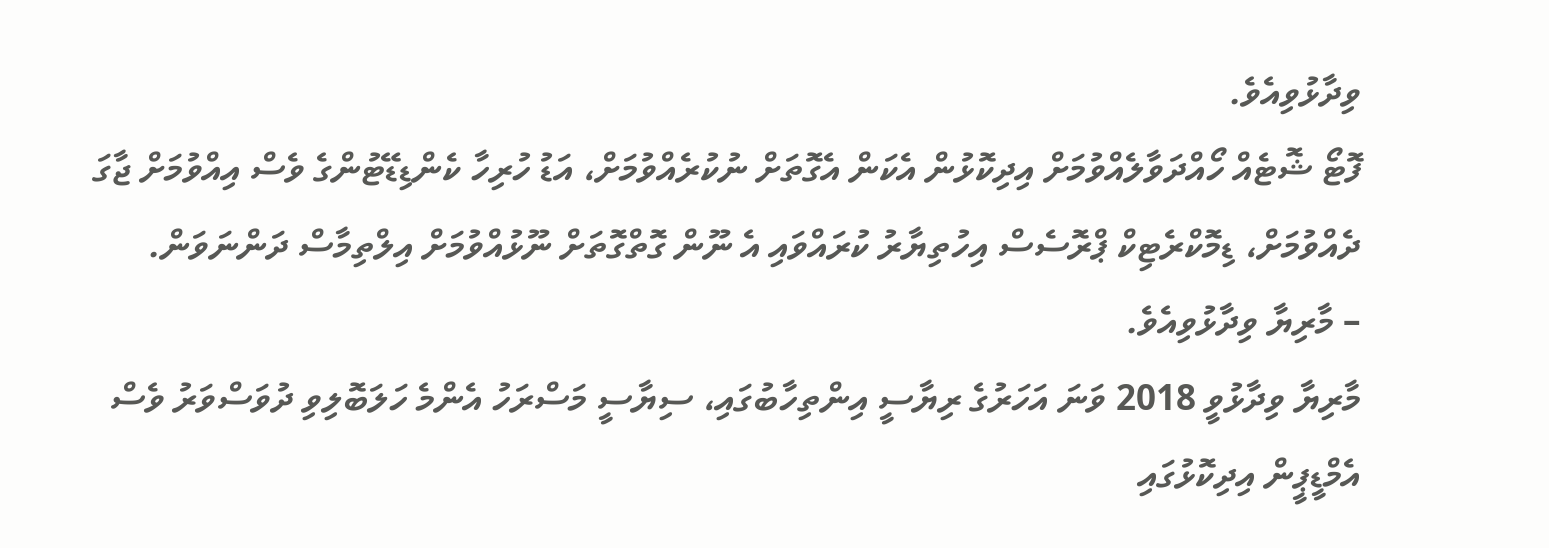ވިދާޅުވިއެވެ.
ފޮޓޯ ޝޮޓެއް ހޯއްދަވާލެއްވުމަށް އިދިކޮޅުން އެކަން އެގޮތަށް ނުކުރެއްވުމަށް، އަޑު ހުރިހާ ކެންޑިޑޭޓުންގެ ވެސް އިއްވުމަށް ޖާގަ ދެއްވުމަށް، ޑިމޮކްރެޓިކް ޕްރޮސެސް އިހުތިޔާރު ކުރައްވައި އެ ނޫން ގޮތްގޮތަށް ނޫޅުއްވުމަށް އިލްތިމާސް ދަންނަވަން.
– މާރިޔާ ވިދާޅުވިއެވެ.
މާރިޔާ ވިދާޅުވީ 2018 ވަނަ އަހަރުގެ ރިޔާސީ އިންތިހާބުގައި، ސިޔާސީ މަސްރަހު އެންމެ ހަލަބޮލިވި ދުވަސްވަރު ވެސް އެމްޑީޕީން އިދިކޮޅުގައި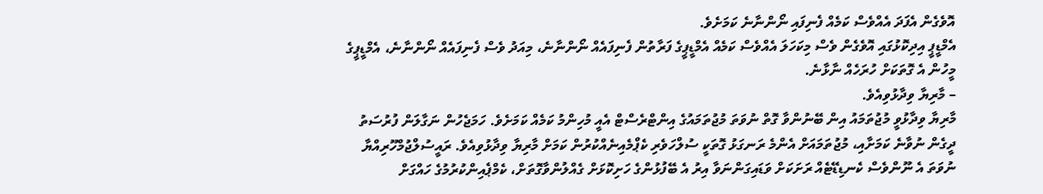އޮވެގެން އެފަދަ އެއްވެސް ކަމެއް ފެނިފައި ނޯންނާނެ ކަމަށެވެ.
އެމްޑީޕީ އިދިކޮޅުގައި އޮވެގެން ވެސް މިކަހަލަ އެއްވެސް ކަމެއް އެމްޑީޕީގެ ފަރާތުން ފެނިފައެއް ނޯންނާނެ، މިއަދު ވެސް ފެނިފައެއް ނޯންނާނެ، އެމްޑީޕީގެ މީހުން އެ ގޮތަކަށް ހުރަހެއް ނާޅާނެ.
– މާރިޔާ ވިދާޅުވިއެވެ.
މާރިޔާ ވިދާޅުވީ މުޖުތަމައު އިން ބޭނުންވާ ގޮތް ނުވަތަ މުޖުތަމައުގެ އިންޓްރެސްޓް އެއީ މުހިންމު ކަމެއް ކަމަށެވެ. ހަމަޖެހުން ނަގާލަން ފުރުސަތު ދީގެން ނުވާނެ ކަމަށާއި، މުޖުތަމައަށް އެންމެ ރަނގަޅު ގޮތަކީ ސުލްހަވެރި ކެޕްމެއިނެއްކުރުން ކަމަށް މާރިޔާ ވިދާޅުވިއެވެ. ރައީސުލްޖުމްހޫރިއްޔާ ނުވަތަ އެ ނޫންވެސް ކެނޑިޑޭޓެއް ރަށަކަށް ވަޑައިގަންނަވާ އިރު އެ ބޭފުޅުންގެ ހަށިކޮޅަށް ގެއްލުންވާގޮތަށް، ކެމްޕެއިންކުރުމުގެ ހައްގަށް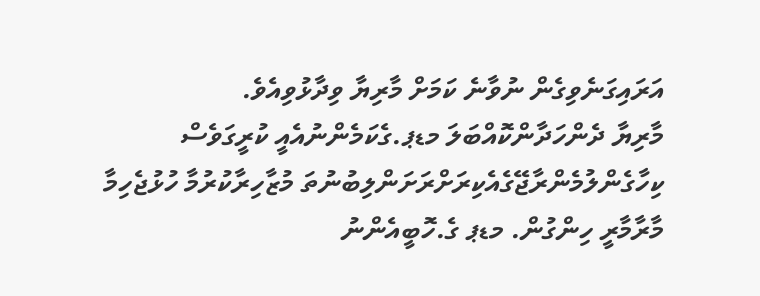އަރައިގަނެވިގެން ނުވާނެ ކަމަށް މާރިޔާ ވިދާޅުވިއެވެ.
މާރިޔާ ދެންހަދާންކޮއްބަލަ މޑޕ.ގެކަމެންނުއެއީ ކުރީގަވެސް ކިހާގެންލުމެންރާޖޭގެއެކިރަށްރަށަންލިބުނުތަ މުޒާހިރާކުރުމާ ހުޅުޖެހިމާ މާރާމާރީ ހިންގުން. މޑޕ ގެ.ހޮބީއެންނު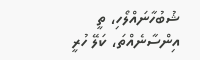ޝުބުހާނައްލޯހި، ތީ އިންސާނެއްތަ، ކަލޭ ހުރީ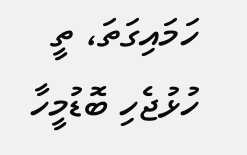ހަމައިގަތަ، ތީ ހުޅުޖެހި ބޮޑުމީހާ